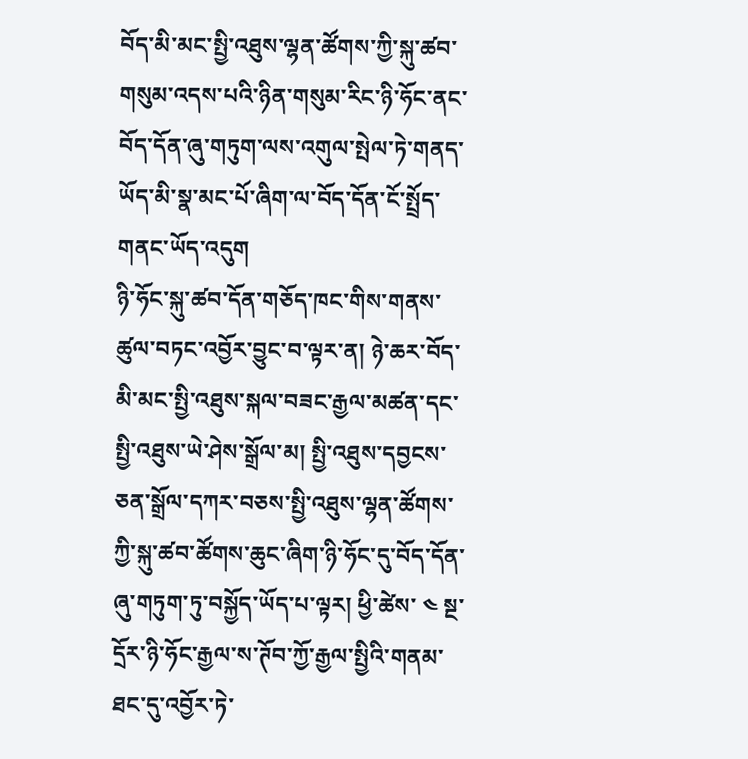བོད་མི་མང་སྤྱི་འཐུས་ལྷན་ཚོགས་ཀྱི་སྐུ་ཚབ་གསུམ་འདས་པའི་ཉིན་གསུམ་རིང་ཉི་ཧོང་ནང་བོད་དོན་ཞུ་གཏུག་ལས་འགུལ་སྤེལ་ཏེ་གནད་ཡོད་མི་སྣ་མང་པོ་ཞིག་ལ་བོད་དོན་ངོ་སྤྲོད་གནང་ཡོད་འདུག
ཉི་ཧོང་སྐུ་ཚབ་དོན་གཅོད་ཁང་གིས་གནས་ཚུལ་བཏང་འབྱོར་བྱུང་བ་ལྟར་ན། ཉེ་ཆར་བོད་མི་མང་སྤྱི་འཐུས་སྐལ་བཟང་རྒྱལ་མཚན་དང་སྤྱི་འཐུས་ཡེ་ཤེས་སྒྲོལ་མ། སྤྱི་འཐུས་དབྱངས་ཅན་སྒྲོལ་དཀར་བཅས་སྤྱི་འཐུས་ལྷན་ཚོགས་ཀྱི་སྐུ་ཚབ་ཚོགས་ཆུང་ཞིག་ཉི་ཧོང་དུ་བོད་དོན་ཞུ་གཏུག་ཏུ་བསྐྱོད་ཡོད་པ་ལྟར། ཕྱི་ཚེས་ ༤ སྔ་དྲོར་ཉི་ཧོང་རྒྱལ་ས་ཊོབ་ཀྱོ་རྒྱལ་སྤྱིའི་གནམ་ཐང་དུ་འབྱོར་ཏེ་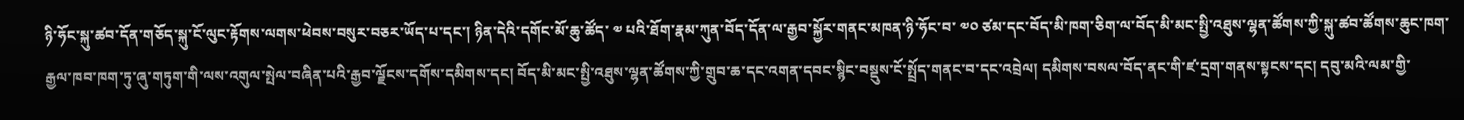ཉི་ཧོང་སྐུ་ཚབ་དོན་གཅོད་སྐུ་ངོ་ལུང་རྟོགས་ལགས་ཕེབས་བསུར་བཅར་ཡོད་པ་དང་། ཉིན་དེའི་དགོང་མོ་ཆུ་ཚོད་ ༧ པའི་ཐོག་རྣམ་ཀུན་བོད་དོན་ལ་རྒྱབ་སྐྱོར་གནང་མཁན་ཉི་ཧོང་བ་ ༧༠ ཙམ་དང་བོད་མི་ཁག་ཅིག་ལ་བོད་མི་མང་སྤྱི་འཐུས་ལྷན་ཚོགས་ཀྱི་སྐུ་ཚབ་ཚོགས་ཆུང་ཁག་རྒྱལ་ཁབ་ཁག་ཏུ་ཞུ་གཏུག་གི་ལས་འགུལ་སྤེལ་བཞིན་པའི་རྒྱབ་ལྗོངས་དགོས་དམིགས་དང། བོད་མི་མང་སྤྱི་འཐུས་ལྷན་ཚོགས་ཀྱི་གྲུབ་ཆ་དང་འགན་དབང་སྙིང་བསྡུས་ངོ་སྤྲོད་གནང་བ་དང་འབྲེལ། དམིགས་བསལ་བོད་ནང་གི་ཛ་དྲག་གནས་སྟངས་དང། དབུ་མའི་ལམ་གྱི་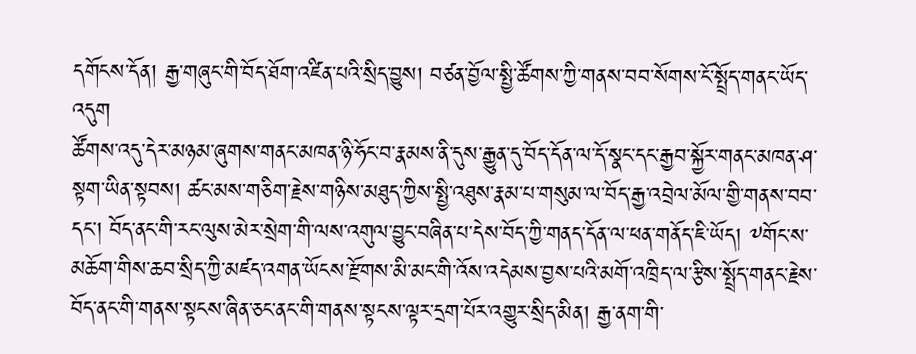དགོངས་དོན། རྒྱ་གཞུང་གི་བོད་ཐོག་འཛིན་པའི་སྲིད་བྱུས། བཙན་བྱོལ་སྤྱི་ཚོགས་ཀྱི་གནས་བབ་སོགས་ངོ་སྤྲོད་གནང་ཡོད་འདུག
ཚོགས་འདུ་དེར་མཉམ་ཞུགས་གནང་མཁན་ཉི་ཧོང་བ་རྣམས་ནི་དུས་རྒྱུན་དུ་བོད་དོན་ལ་དོ་སྣང་དང་རྒྱབ་སྐྱོར་གནང་མཁན་ཤ་སྟག་ཡིན་སྟབས། ཚང་མས་གཅིག་རྗེས་གཉིས་མཐུད་ཀྱིས་སྤྱི་འཐུས་རྣམ་པ་གསུམ་ལ་བོད་རྒྱ་འབྲེལ་མོལ་གྱི་གནས་བབ་དང། བོད་ནང་གི་རང་ལུས་མེར་སྲེག་གི་ལས་འགུལ་བྱུང་བཞིན་པ་དེས་བོད་ཀྱི་གནད་དོན་ལ་ཕན་གནོད་ཇི་ཡོད། ༸གོང་ས་མཆོག་གིས་ཆབ་སྲིད་ཀྱི་མཛད་འགན་ཡོངས་རྫོགས་མི་མང་གི་འོས་འདེམས་བྱས་པའི་མགོ་འཁྲིད་ལ་རྩིས་སྤྲོད་གནང་རྗེས་བོད་ནང་གི་གནས་སྟངས་ཞིན་ཅང་ནང་གི་གནས་སྟངས་ལྟར་དྲག་པོར་འགྱུར་སྲིད་མིན། རྒྱ་ནག་གི་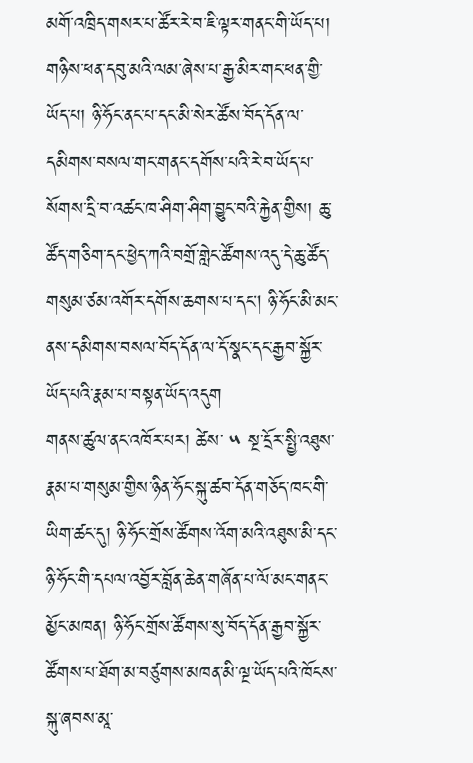མགོ་འཁྲིད་གསར་པ་ཚོར་རེ་བ་ཇི་ལྟར་གནང་གི་ཡོད་པ། གཉིས་ཕན་དབུ་མའི་ལམ་ཞེས་པ་རྒྱ་མིར་གང་ཕན་གྱི་ཡོད་པ། ཉི་ཧོང་ནང་པ་དང་མི་སེར་ཚོས་བོད་དོན་ལ་དམིགས་བསལ་གང་གནང་དགོས་པའི་རེ་བ་ཡོད་པ་སོགས་དྲི་བ་འཚང་ཁ་ཤིག་ཤིག་བྱུང་བའི་རྐྱེན་གྱིས། ཆུ་ཚོད་གཅིག་དང་ཕྱེད་ཀའི་བགྲོ་གླེང་ཚོགས་འདུ་དེ་ཆུ་ཚོད་གསུམ་ཙམ་འགོར་དགོས་ཆགས་པ་དང། ཉི་ཧོང་མི་མང་ནས་དམིགས་བསལ་བོད་དོན་ལ་དོ་སྣང་དང་རྒྱབ་སྐྱོར་ཡོད་པའི་རྣམ་པ་བསྟན་ཡོད་འདུག
གནས་ཚུལ་ནང་འཁོར་པར། ཚེས་ ༥ སྔ་དྲོར་སྤྱི་འཐུས་རྣམ་པ་གསུམ་གྱིས་ཉིན་ཧོང་སྐུ་ཚབ་དོན་གཅོད་ཁང་གི་ཡིག་ཚང་དུ། ཉི་ཧོང་གྲོས་ཚོགས་འོག་མའི་འཐུས་མི་དང་ཉི་ཧོང་གི་དཔལ་འབྱོར་བློན་ཆེན་གཞོན་པ་ལོ་མང་གནང་མྱོང་མཁན། ཉི་ཧོང་གྲོས་ཚོགས་སུ་བོད་དོན་རྒྱབ་སྐྱོར་ཚོགས་པ་ཐོག་མ་བཙུགས་མཁན་མི་ལྔ་ཡོད་པའི་ཁོངས་སྐུ་ཞབས་མཱ་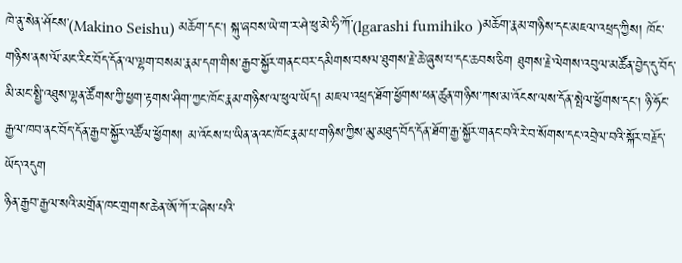ཁེ་ནུ་སེན་ཤོངས་(Makino Seishu) མཆོག་དང། སྐུ་ཞབས་ཡེ་ག་ར་ཤེ་ཕུ་མེ་ཧི་ཀོ་(lgarashi fumihiko )མཆོག་རྣམ་གཉིས་དང་མཇལ་འཕྲད་ཀྱིས། ཁོང་གཉིས་ནས་ལོ་མང་རིང་བོད་དོན་ལ་ལྷག་བསམ་རྣམ་དག་གིས་རྒྱབ་སྐྱོར་གནང་བར་དམིགས་བསལ་ཐུགས་རྗེ་ཆེ་ཞུས་པ་དང་ཆབས་ཅིག ཐུགས་རྗེ་ལེགས་འབུལ་མཚོན་བྱེད་དུ་བོད་མི་མང་སྤྱི་འཐུས་ལྷན་ཚོགས་ཀྱི་ཕྱག་རྟགས་ཤིག་ཀྱང་ཁོང་རྣམ་གཉིས་ལ་ཕུལ་ཡོད། མཇལ་འཕྲད་ཐོག་ཕྱོགས་ཕན་ཚུན་གཉིས་ཀས་མ་འོངས་ལས་དོན་སྤེལ་ཕྱོགས་དང། ཉི་ཧོང་རྒྱལ་ཁབ་ནང་བོད་དོན་རྒྱབ་སྐྱོར་འཚོལ་ཕྱོགས། མ་འོངས་པ་ཡིན་ནའང་ཁོང་རྣམ་པ་གཉིས་ཀྱིས་མུ་མཐུད་བོད་དོན་ཐོག་རྒྱ་སྐྱོར་གནང་བའི་རེ་བ་སོགས་དང་འབྲེལ་བའི་སྐོར་བརྗོད་ཡོད་འདུག
ཉིན་རྒྱབ་རྒྱལ་སའི་མགྲོན་ཁང་གྲགས་ཆེན་ཨོ་ཀོ་ར་ཞེས་པའི་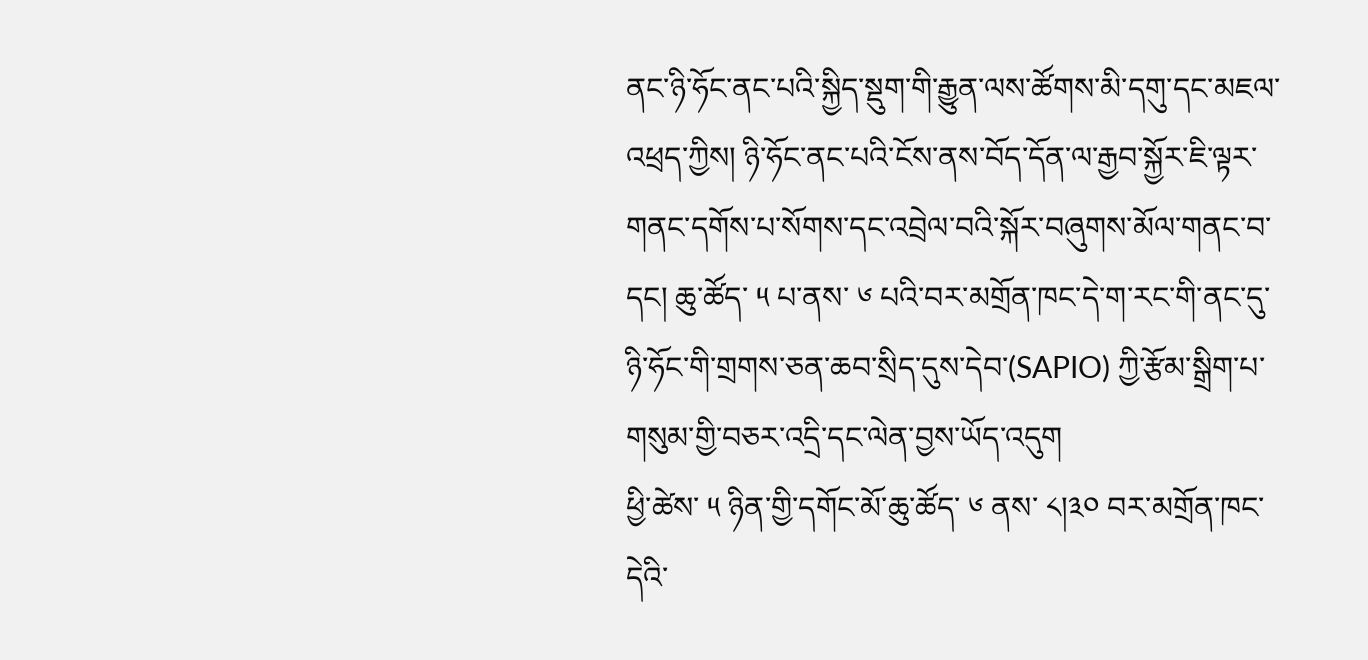ནང་ཉི་ཧོང་ནང་པའི་སྐྱིད་སྡུག་གི་རྒྱུན་ལས་ཚོགས་མི་དགུ་དང་མཇལ་འཕྲད་ཀྱིས། ཉི་ཧོང་ནང་པའི་ངོས་ནས་བོད་དོན་ལ་རྒྱབ་སྐྱོར་ཇི་ལྟར་གནང་དགོས་པ་སོགས་དང་འབྲེལ་བའི་སྐོར་བཞུགས་མོལ་གནང་བ་དང། ཆུ་ཚོད་ ༥ པ་ནས་ ༦ པའི་བར་མགྲོན་ཁང་དེ་ག་རང་གི་ནང་དུ་ཉི་ཧོང་གི་གྲགས་ཅན་ཆབ་སྲིད་དུས་དེབ་(SAPIO) ཀྱི་རྩོམ་སྒྲིག་པ་གསུམ་གྱི་བཅར་འདྲི་དང་ལེན་བྱས་ཡོད་འདུག
ཕྱི་ཚེས་ ༥ ཉིན་གྱི་དགོང་མོ་ཆུ་ཚོད་ ༦ ནས་ ༨།༣༠ བར་མགྲོན་ཁང་དེའི་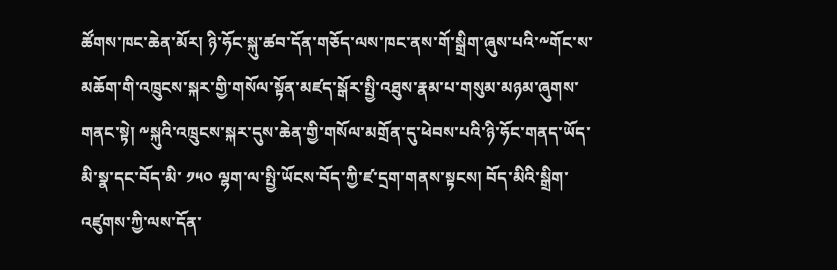ཚོགས་ཁང་ཆེན་མོར། ཉི་ཧོང་སྐུ་ཚབ་དོན་གཅོད་ལས་ཁང་ནས་གོ་སྒྲིག་ཞུས་པའི་༸གོང་ས་མཆོག་གི་འཁྲུངས་སྐར་གྱི་གསོལ་སྟོན་མཛད་སྒོར་སྤྱི་འཐུས་རྣམ་པ་གསུམ་མཉམ་ཞུགས་གནང་སྟེ། ༸སྐུའི་འཁྲུངས་སྐར་དུས་ཆེན་གྱི་གསོལ་མགྲོན་དུ་ཕེབས་པའི་ཉི་ཧོང་གནད་ཡོད་མི་སྣ་དང་བོད་མི་ ༡༥༠ ལྷག་ལ་སྤྱི་ཡོངས་བོད་ཀྱི་ཛ་དྲག་གནས་སྟངས། བོད་མིའི་སྒྲིག་འཛུགས་ཀྱི་ལས་དོན་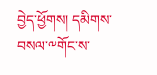བྱེད་ཕྱོགས། དམིགས་བསལ་༸གོང་ས་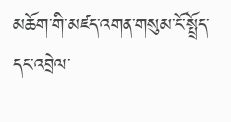མཆོག་གི་མཛད་འགན་གསུམ་ངོ་སྤྲོད་དང་འབྲེལ་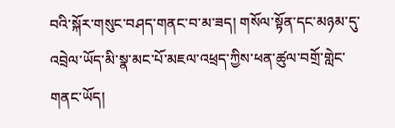བའི་སྐོར་གསུང་བཤད་གནང་བ་མ་ཟད། གསོལ་སྟོན་དང་མཉམ་དུ་འབྲེལ་ཡོད་མི་སྣ་མང་པོ་མཇལ་འཕྲད་ཀྱིས་ཕན་ཚུལ་བགྲོ་གླེང་གནང་ཡོད།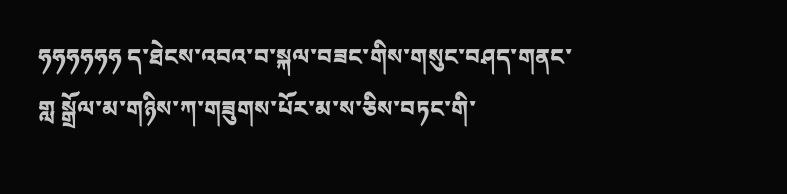ཧཧཧཧཧཧ ད་ཐེངས་འབའ་བ་སྐལ་བཟང་གིས་གསུང་བཤད་གནང་གླ སྒྲོལ་མ་གཉིས་ཀ་གཟུགས་པོར་མ་ས་ཅིས་བཏང་གི་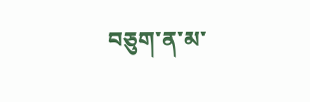བཅུག་ན་མ་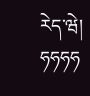རེད་ཝེ། ཧཧཧཧ